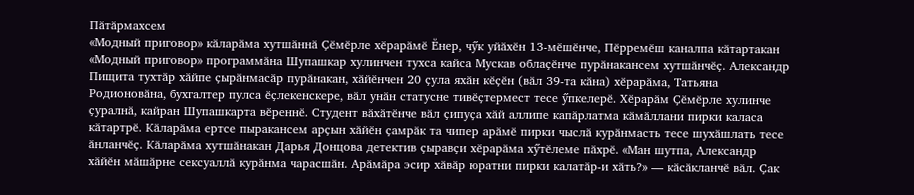Пӑтӑрмахсем
«Модный приговор» кӑларӑма хутшӑннӑ Ҫӗмӗрле хӗрарӑмӗ Ӗнер, чӳк уйӑхӗн 13-мӗшӗнче, Пӗрремӗш каналпа кӑтартакан «Модный приговор» программӑна Шупашкар хулинчен тухса кайса Мускав облаҫӗнче пурӑнакансем хутшӑнчӗҫ. Александр Пищита тухтӑр хӑйпе ҫырӑнмасӑр пурӑнакан, хӑйӗнчен 20 ҫула яхӑн кӗҫӗн (вӑл 39-та кӑна) хӗрарӑма, Татьяна Родионовӑна, бухгалтер пулса ӗҫлекенскере, вӑл унӑн статусне тивӗҫтермест тесе ӳпкелерӗ. Хӗрарӑм Ҫӗмӗрле хулинче ҫуралнӑ, кайран Шупашкарта вӗреннӗ. Студент вӑхӑтӗнче вӑл ҫипуҫа хӑй аллипе капӑрлатма кӑмӑллани пирки каласа кӑтартрӗ. Кӑларӑма ертсе пыракансем арҫын хӑйӗн ҫамрӑк та чипер арӑмӗ пирки чыслӑ курӑнмасть тесе шухӑшлать тесе ӑнланчӗҫ. Кӑларӑма хутшӑнакан Дарья Донцова детектив ҫыравҫи хӗрарӑма хӳтӗлеме пӑхрӗ. «Ман шутпа, Александр хӑйӗн мӑшӑрне сексуаллӑ курӑнма чарасшӑн. Арӑмӑра эсир хӑвӑр юратни пирки калатӑр-и хӑть?» — кӑсӑкланчӗ вӑл. Ҫак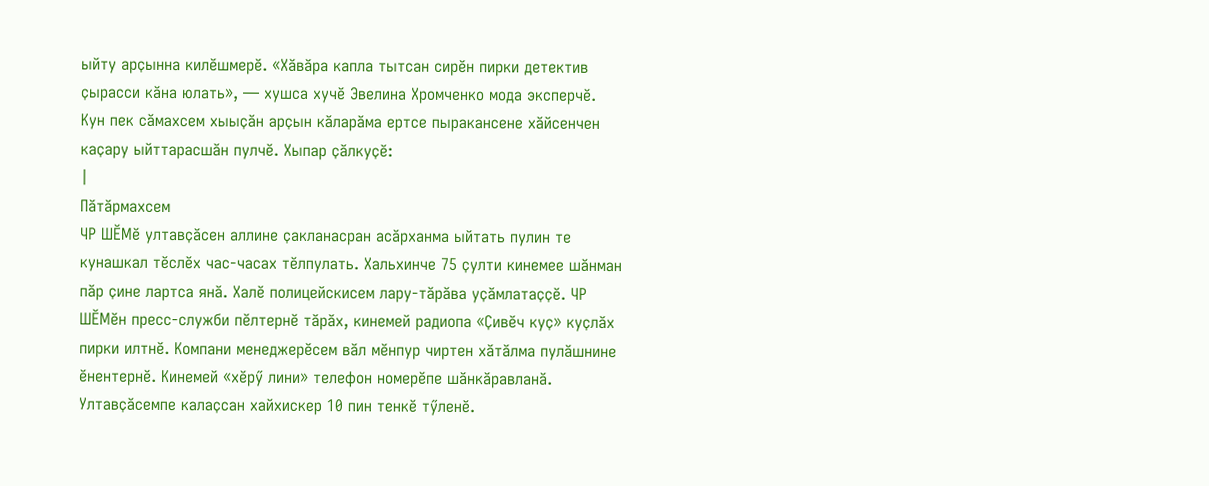ыйту арҫынна килӗшмерӗ. «Хӑвӑра капла тытсан сирӗн пирки детектив ҫырасси кӑна юлать», — хушса хучӗ Эвелина Хромченко мода эксперчӗ. Кун пек сӑмахсем хыыҫӑн арҫын кӑларӑма ертсе пыракансене хӑйсенчен каҫару ыйттарасшӑн пулчӗ. Хыпар ҫӑлкуҫӗ:
|
Пӑтӑрмахсем
ЧР ШӖМӗ ултавҫӑсен аллине ҫакланасран асӑрханма ыйтать пулин те кунашкал тӗслӗх час-часах тӗлпулать. Хальхинче 75 ҫулти кинемее шӑнман пӑр ҫине лартса янӑ. Халӗ полицейскисем лару-тӑрӑва уҫӑмлатаҫҫӗ. ЧР ШӖМӗн пресс-служби пӗлтернӗ тӑрӑх, кинемей радиопа «Ҫивӗч куҫ» куҫлӑх пирки илтнӗ. Компани менеджерӗсем вӑл мӗнпур чиртен хӑтӑлма пулӑшнине ӗнентернӗ. Кинемей «хӗрӳ лини» телефон номерӗпе шӑнкӑравланӑ. Ултавҫӑсемпе калаҫсан хайхискер 10 пин тенкӗ тӳленӗ.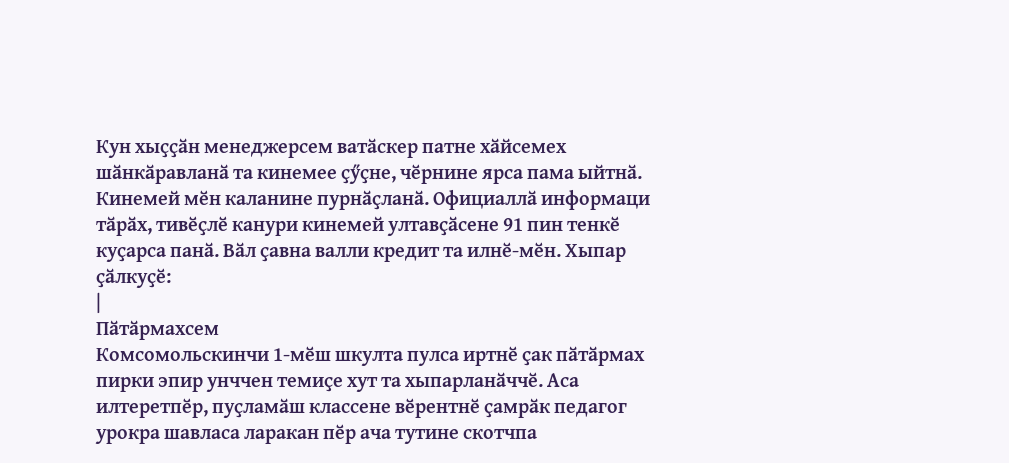Кун хыҫҫӑн менеджерсем ватӑскер патне хӑйсемех шӑнкӑравланӑ та кинемее ҫӳҫне, чӗрнине ярса пама ыйтнӑ. Кинемей мӗн каланине пурнӑҫланӑ. Официаллӑ информаци тӑрӑх, тивӗҫлӗ канури кинемей ултавҫӑсене 91 пин тенкӗ куҫарса панӑ. Вӑл ҫавна валли кредит та илнӗ-мӗн. Хыпар ҫӑлкуҫӗ:
|
Пӑтӑрмахсем
Комсомольскинчи 1-мӗш шкулта пулса иртнӗ ҫак пӑтӑрмах пирки эпир унччен темиҫе хут та хыпарланӑччӗ. Аса илтеретпӗр, пуҫламӑш классене вӗрентнӗ ҫамрӑк педагог урокра шавласа ларакан пӗр ача тутине скотчпа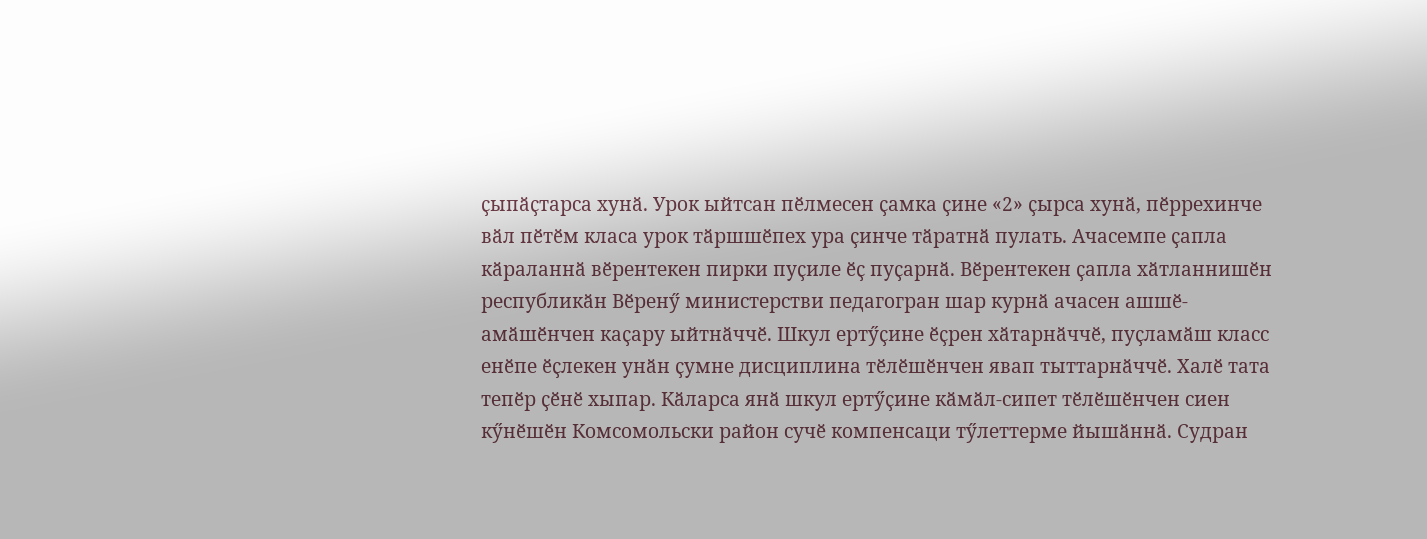ҫыпӑҫтарса хунӑ. Урок ыйтсан пӗлмесен ҫамка ҫине «2» ҫырса хунӑ, пӗррехинче вӑл пӗтӗм класа урок тӑршшӗпех ура ҫинче тӑратнӑ пулать. Ачасемпе ҫапла кӑраланнӑ вӗрентекен пирки пуҫиле ӗҫ пуҫарнӑ. Вӗрентекен ҫапла хӑтланнишӗн республикӑн Вӗренӳ министерстви педагогран шар курнӑ ачасен ашшӗ-амӑшӗнчен каҫару ыйтнӑччӗ. Шкул ертӳҫине ӗҫрен хӑтарнӑччӗ, пуҫламӑш класс енӗпе ӗҫлекен унӑн ҫумне дисциплина тӗлӗшӗнчен явап тыттарнӑччӗ. Халӗ тата тепӗр ҫӗнӗ хыпар. Кӑларса янӑ шкул ертӳҫине кӑмӑл-сипет тӗлӗшӗнчен сиен кӳнӗшӗн Комсомольски район сучӗ компенсаци тӳлеттерме йышӑннӑ. Судран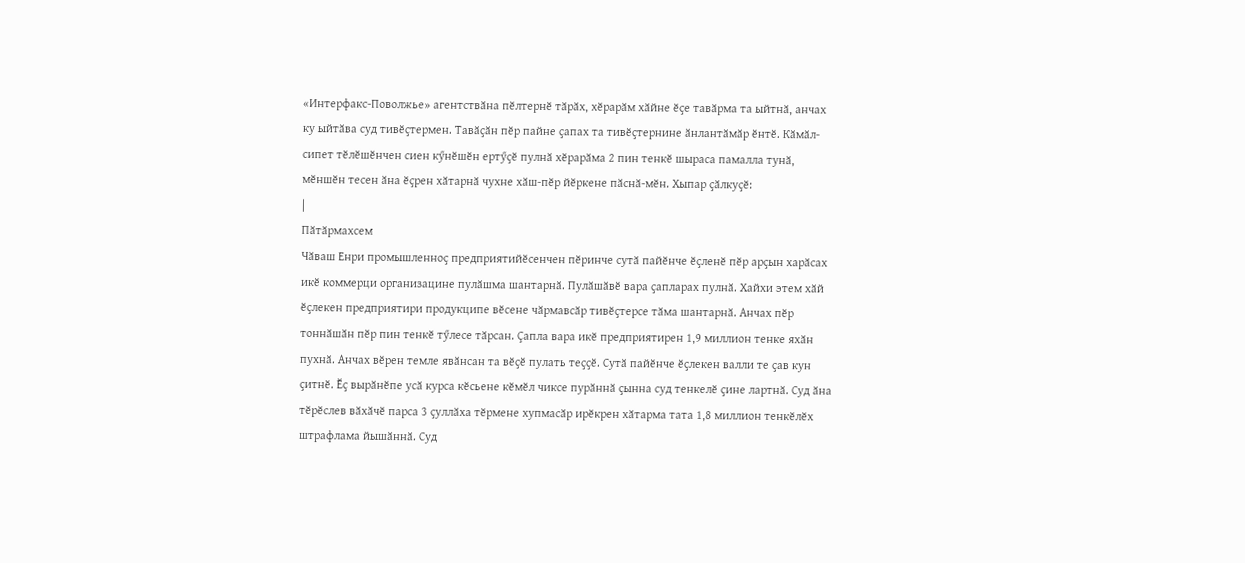«Интерфакс-Поволжье» агентствӑна пӗлтернӗ тӑрӑх, хӗрарӑм хӑйне ӗҫе тавӑрма та ыйтнӑ, анчах ку ыйтӑва суд тивӗҫтермен. Тавӑҫӑн пӗр пайне ҫапах та тивӗҫтернине ӑнлантӑмӑр ӗнтӗ. Кӑмӑл-сипет тӗлӗшӗнчен сиен кӳнӗшӗн ертӳҫӗ пулнӑ хӗрарӑма 2 пин тенкӗ шыраса памалла тунӑ, мӗншӗн тесен ӑна ӗҫрен хӑтарнӑ чухне хӑш-пӗр йӗркене пӑснӑ-мӗн. Хыпар ҫӑлкуҫӗ:
|
Пӑтӑрмахсем
Чӑваш Енри промышленноҫ предприятийӗсенчен пӗринче сутӑ пайӗнче ӗҫленӗ пӗр арҫын харӑсах икӗ коммерци организацине пулӑшма шантарнӑ. Пулӑшӑвӗ вара ҫапларах пулнӑ. Хайхи этем хӑй ӗҫлекен предприятири продукципе вӗсене чӑрмавсӑр тивӗҫтерсе тӑма шантарнӑ. Анчах пӗр тоннӑшӑн пӗр пин тенкӗ тӳлесе тӑрсан. Ҫапла вара икӗ предприятирен 1,9 миллион тенке яхӑн пухнӑ. Анчах вӗрен темле явӑнсан та вӗҫӗ пулать теҫҫӗ. Сутӑ пайӗнче ӗҫлекен валли те ҫав кун ҫитнӗ. Ӗҫ вырӑнӗпе усӑ курса кӗсьене кӗмӗл чиксе пурӑннӑ ҫынна суд тенкелӗ ҫине лартнӑ. Суд ӑна тӗрӗслев вӑхӑчӗ парса 3 ҫуллӑха тӗрмене хупмасӑр ирӗкрен хӑтарма тата 1,8 миллион тенкӗлӗх штрафлама йышӑннӑ. Суд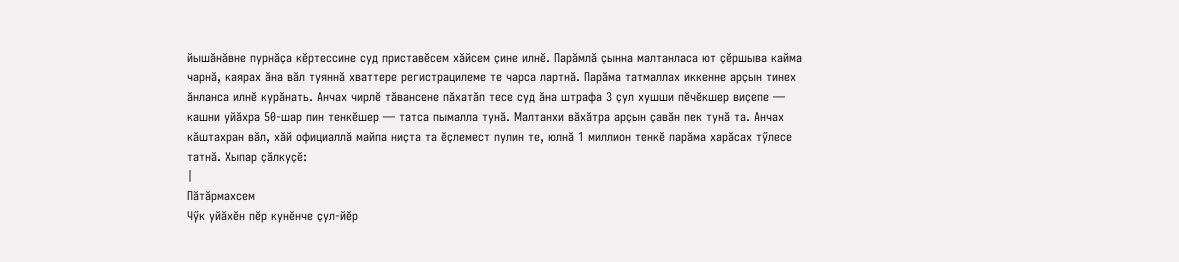йышӑнӑвне пурнӑҫа кӗртессине суд приставӗсем хӑйсем ҫине илнӗ. Парӑмлӑ ҫынна малтанласа ют ҫӗршыва кайма чарнӑ, каярах ӑна вӑл туяннӑ хваттере регистрацилеме те чарса лартнӑ. Парӑма татмаллах иккенне арҫын тинех ӑнланса илнӗ курӑнать. Анчах чирлӗ тӑвансене пӑхатӑп тесе суд ӑна штрафа 3 ҫул хушши пӗчӗкшер виҫепе — кашни уйӑхра 50-шар пин тенкӗшер — татса пымалла тунӑ. Малтанхи вӑхӑтра арҫын ҫавӑн пек тунӑ та. Анчах кӑштахран вӑл, хӑй официаллӑ майпа ниҫта та ӗҫлемест пулин те, юлнӑ 1 миллион тенкӗ парӑма харӑсах тӳлесе татнӑ. Хыпар ҫӑлкуҫӗ:
|
Пӑтӑрмахсем
Чӳк уйӑхӗн пӗр кунӗнче ҫул-йӗр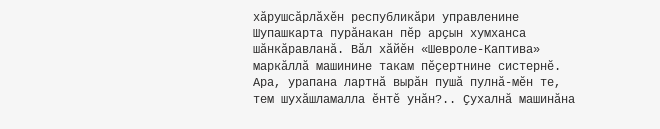хӑрушсӑрлӑхӗн республикӑри управленине Шупашкарта пурӑнакан пӗр арҫын хумханса шӑнкӑравланӑ. Вӑл хӑйӗн «Шевроле-Каптива» маркӑллӑ машинине такам пӗҫертнине систернӗ. Ара, урапана лартнӑ вырӑн пушӑ пулнӑ-мӗн те, тем шухӑшламалла ӗнтӗ унӑн?.. Ҫухалнӑ машинӑна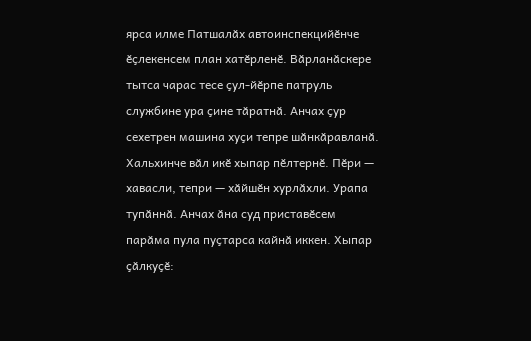ярса илме Патшалӑх автоинспекцийӗнче ӗҫлекенсем план хатӗрленӗ. Вӑрланӑскере тытса чарас тесе ҫул-йӗрпе патруль службине ура ҫине тӑратнӑ. Анчах ҫур сехетрен машина хуҫи тепре шӑнкӑравланӑ. Хальхинче вӑл икӗ хыпар пӗлтернӗ. Пӗри — хавасли, тепри — хӑйшӗн хурлӑхли. Урапа тупӑннӑ. Анчах ӑна суд приставӗсем парӑма пула пуҫтарса кайнӑ иккен. Хыпар ҫӑлкуҫӗ: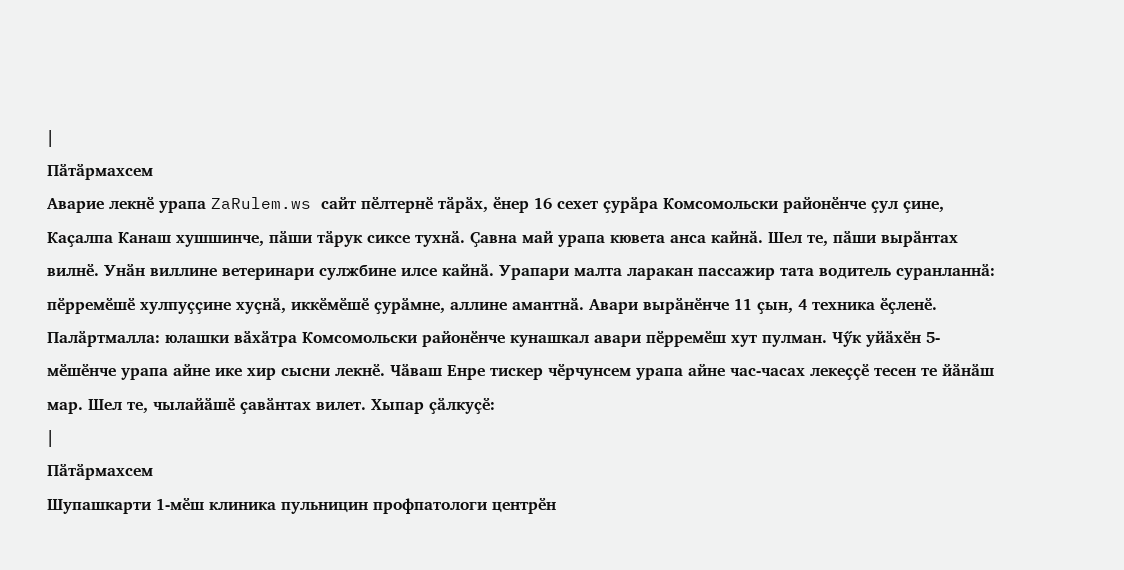|
Пӑтӑрмахсем
Аварие лекнӗ урапа ZaRulem.ws сайт пӗлтернӗ тӑрӑх, ӗнер 16 сехет ҫурӑра Комсомольски районӗнче ҫул ҫине, Каҫалпа Канаш хушшинче, пӑши тӑрук сиксе тухнӑ. Ҫавна май урапа кювета анса кайнӑ. Шел те, пӑши вырӑнтах вилнӗ. Унӑн виллине ветеринари сулжбине илсе кайнӑ. Урапари малта ларакан пассажир тата водитель суранланнӑ: пӗрремӗшӗ хулпуҫҫине хуҫнӑ, иккӗмӗшӗ ҫурӑмне, аллине амантнӑ. Авари вырӑнӗнче 11 ҫын, 4 техника ӗҫленӗ. Палӑртмалла: юлашки вӑхӑтра Комсомольски районӗнче кунашкал авари пӗрремӗш хут пулман. Чӳк уйӑхӗн 5-мӗшӗнче урапа айне ике хир сысни лекнӗ. Чӑваш Енре тискер чӗрчунсем урапа айне час-часах лекеҫҫӗ тесен те йӑнӑш мар. Шел те, чылайӑшӗ ҫавӑнтах вилет. Хыпар ҫӑлкуҫӗ:
|
Пӑтӑрмахсем
Шупашкарти 1-мӗш клиника пульницин профпатологи центрӗн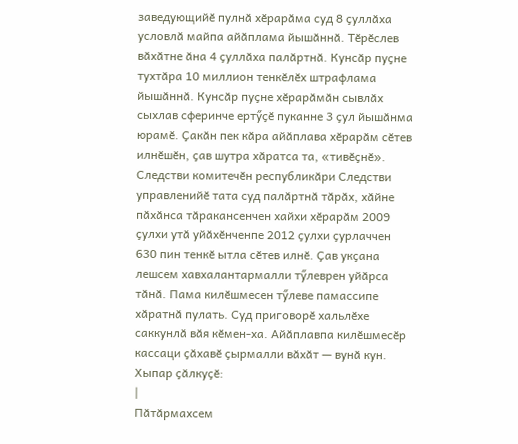заведующийӗ пулнӑ хӗрарӑма суд 8 ҫуллӑха условлӑ майпа айӑплама йышӑннӑ. Тӗрӗслев вӑхӑтне ӑна 4 ҫуллӑха палӑртнӑ. Кунсӑр пуҫне тухтӑра 10 миллион тенкӗлӗх штрафлама йышӑннӑ. Кунсӑр пуҫне хӗрарӑмӑн сывлӑх сыхлав сферинче ертӳҫӗ пуканне 3 ҫул йышӑнма юрамӗ. Ҫакӑн пек кӑра айӑплава хӗрарӑм сӗтев илнӗшӗн, ҫав шутра хӑратса та, «тивӗҫнӗ». Следстви комитечӗн республикӑри Следстви управленийӗ тата суд палӑртнӑ тӑрӑх, хӑйне пӑхӑнса тӑракансенчен хайхи хӗрарӑм 2009 ҫулхи утӑ уйӑхӗнченпе 2012 ҫулхи ҫурлаччен 630 пин тенкӗ ытла сӗтев илнӗ. Ҫав укҫана лешсем хавхалантармалли тӳлеврен уйӑрса тӑнӑ. Пама килӗшмесен тӳлеве памассипе хӑратнӑ пулать. Суд приговорӗ хальлӗхе саккунлӑ вӑя кӗмен-ха. Айӑплавпа килӗшмесӗр кассаци ҫӑхавӗ ҫырмалли вӑхӑт — вунӑ кун. Хыпар ҫӑлкуҫӗ:
|
Пӑтӑрмахсем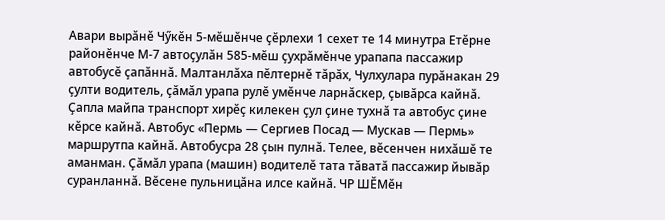Авари вырӑнӗ Чӳкӗн 5-мӗшӗнче ҫӗрлехи 1 сехет те 14 минутра Етӗрне районӗнче М-7 автоҫулӑн 585-мӗш ҫухрӑмӗнче урапапа пассажир автобусӗ ҫапӑннӑ. Малтанлӑха пӗлтернӗ тӑрӑх, Чулхулара пурӑнакан 29 ҫулти водитель, ҫӑмӑл урапа рулӗ умӗнче ларнӑскер, ҫывӑрса кайнӑ. Ҫапла майпа транспорт хирӗҫ килекен ҫул ҫине тухнӑ та автобус ҫине кӗрсе кайнӑ. Автобус «Пермь — Сергиев Посад — Мускав — Пермь» маршрутпа кайнӑ. Автобусра 28 ҫын пулнӑ. Телее, вӗсенчен нихӑшӗ те аманман. Ҫӑмӑл урапа (машин) водителӗ тата тӑватӑ пассажир йывӑр суранланнӑ. Вӗсене пульницӑна илсе кайнӑ. ЧР ШӖМӗн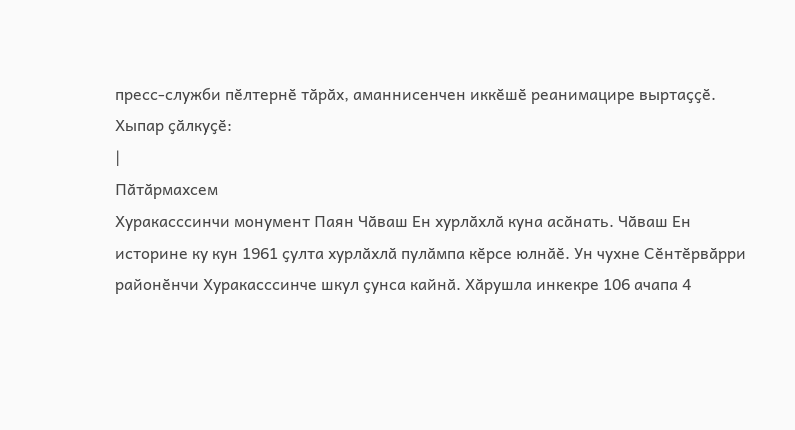пресс-служби пӗлтернӗ тӑрӑх, аманнисенчен иккӗшӗ реанимацире выртаҫҫӗ. Хыпар ҫӑлкуҫӗ:
|
Пӑтӑрмахсем
Хуракасссинчи монумент Паян Чӑваш Ен хурлӑхлӑ куна асӑнать. Чӑваш Ен историне ку кун 1961 ҫулта хурлӑхлӑ пулӑмпа кӗрсе юлнӑӗ. Ун чухне Сӗнтӗрвӑрри районӗнчи Хуракасссинче шкул ҫунса кайнӑ. Хӑрушла инкекре 106 ачапа 4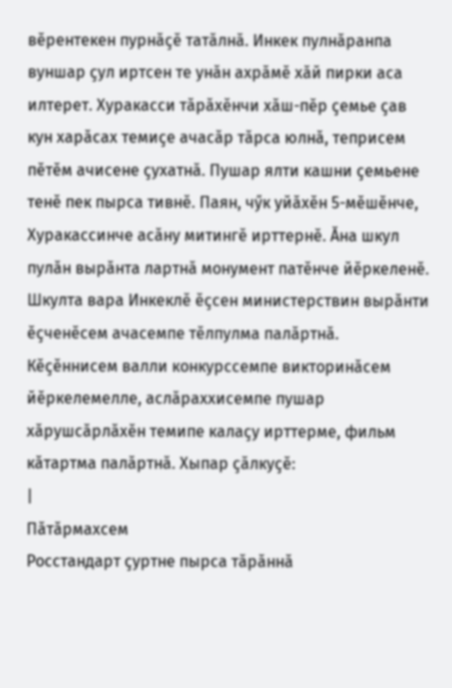вӗрентекен пурнӑҫӗ татӑлнӑ. Инкек пулнӑранпа вуншар ҫул иртсен те унӑн ахрӑмӗ хӑй пирки аса илтерет. Хуракасси тӑрӑхӗнчи хӑш-пӗр ҫемье ҫав кун харӑсах темиҫе ачасӑр тӑрса юлнӑ, теприсем пӗтӗм ачисене ҫухатнӑ. Пушар ялти кашни ҫемьене тенӗ пек пырса тивнӗ. Паян, чӳк уйӑхӗн 5-мӗшӗнче, Хуракассинче асӑну митингӗ ирттернӗ. Ӑна шкул пулӑн вырӑнта лартнӑ монумент патӗнче йӗркеленӗ. Шкулта вара Инкеклӗ ӗҫсен министерствин вырӑнти ӗҫченӗсем ачасемпе тӗлпулма палӑртнӑ. Кӗҫӗннисем валли конкурссемпе викторинӑсем йӗркелемелле, аслӑраххисемпе пушар хӑрушсӑрлӑхӗн темипе калаҫу ирттерме, фильм кӑтартма палӑртнӑ. Хыпар ҫӑлкуҫӗ:
|
Пӑтӑрмахсем
Росстандарт ҫуртне пырса тӑрӑннӑ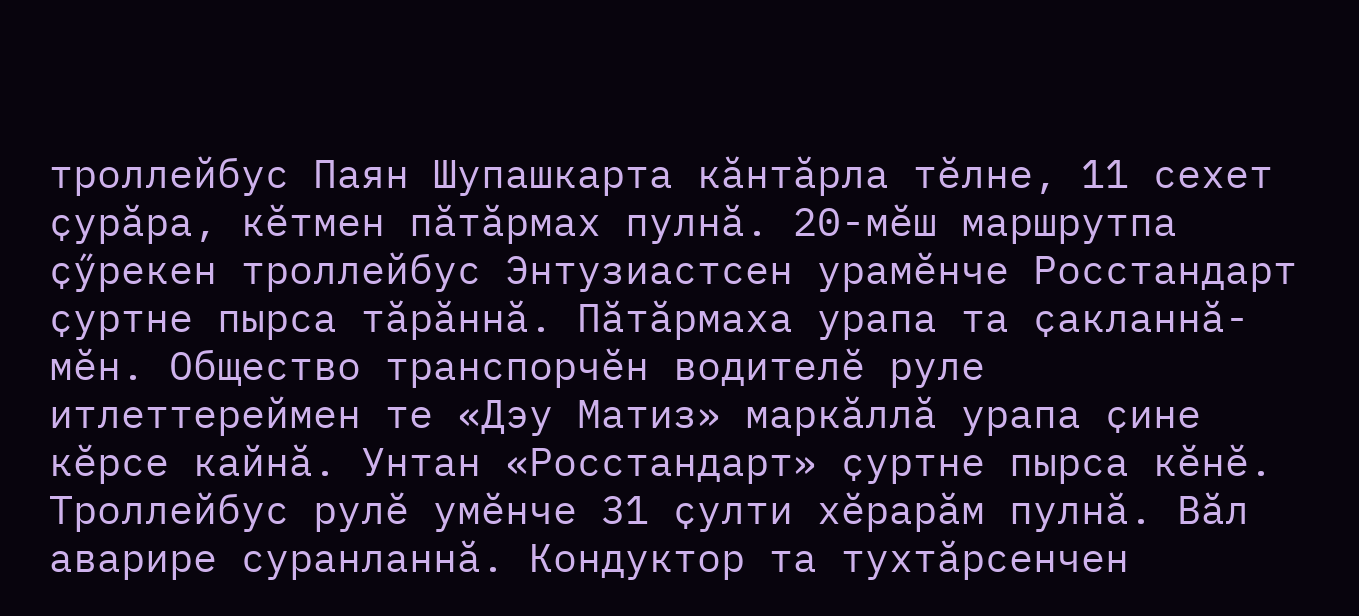троллейбус Паян Шупашкарта кӑнтӑрла тӗлне, 11 сехет ҫурӑра, кӗтмен пӑтӑрмах пулнӑ. 20-мӗш маршрутпа ҫӳрекен троллейбус Энтузиастсен урамӗнче Росстандарт ҫуртне пырса тӑрӑннӑ. Пӑтӑрмаха урапа та ҫакланнӑ-мӗн. Общество транспорчӗн водителӗ руле итлеттереймен те «Дэу Матиз» маркӑллӑ урапа ҫине кӗрсе кайнӑ. Унтан «Росстандарт» ҫуртне пырса кӗнӗ. Троллейбус рулӗ умӗнче 31 ҫулти хӗрарӑм пулнӑ. Вӑл аварире суранланнӑ. Кондуктор та тухтӑрсенчен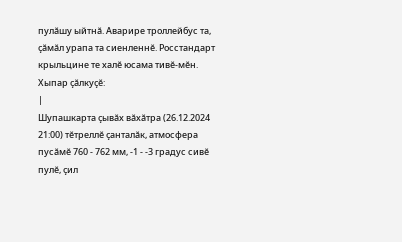пулӑшу ыйтнӑ. Аварире троллейбус та, ҫӑмӑл урапа та сиенленнӗ. Росстандарт крыльцине те халӗ юсама тивӗ-мӗн. Хыпар ҫӑлкуҫӗ:
|
Шупашкарта ҫывӑх вӑхӑтра (26.12.2024 21:00) тӗтреллӗ ҫанталӑк, атмосфера пусӑмӗ 760 - 762 мм, -1 - -3 градус сивӗ пулӗ, ҫил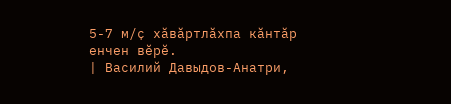5-7 м/ҫ хӑвӑртлӑхпа кӑнтӑр енчен вӗрӗ.
| Василий Давыдов-Анатри,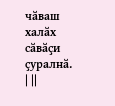чӑваш халӑх сӑвӑҫи ҫуралнӑ. | ||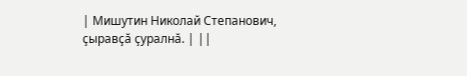| Мишутин Николай Степанович, ҫыравҫӑ ҫуралнӑ. | ||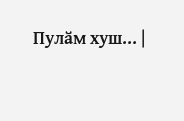Пулӑм хуш... |